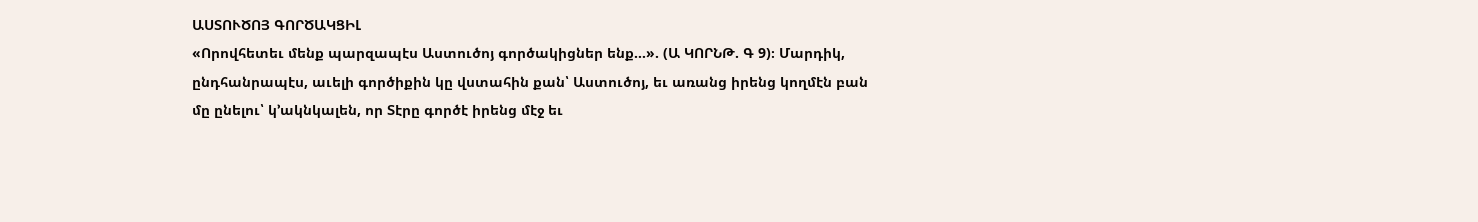ԱՍՏՈՒԾՈՅ ԳՈՐԾԱԿՑԻԼ
«Որովհետեւ մենք պարզապէս Աստուծոյ գործակիցներ ենք…». (Ա ԿՈՐՆԹ. Գ 9)։ Մարդիկ, ընդհանրապէս, աւելի գործիքին կը վստահին քան՝ Աստուծոյ, եւ առանց իրենց կողմէն բան մը ընելու՝ կ՚ակնկալեն, որ Տէրը գործէ իրենց մէջ եւ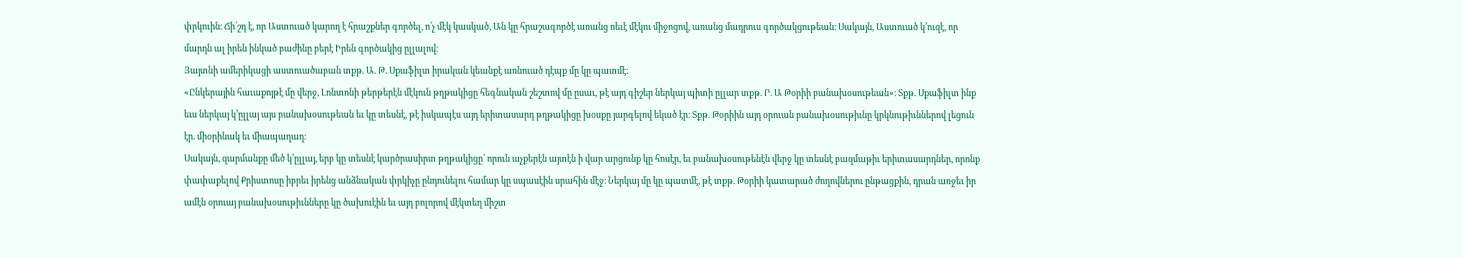փրկուին։ Ճի՛շդ է, որ Աստուած կարող է հրաշքներ գործել, ո՛չ մէկ կասկած, Ան կը հրաշագործէ առանց ոեւէ մէկու միջոցով, առանց մադրուս գործակցութեան։ Սակայն, Աստուած կ՚ուզէ, որ մարդն ալ իրեն ինկած բաժինը բերէ Իրեն գործակից ըլլալով։
Յայտնի ամերիկացի աստուածաբան տքթ. Ա. Թ. Սքաֆիլտ իրական կեանքէ առնուած դէպք մը կը պատմէ։
«Ընկերային հաւաքոյթէ մը վերջ, Լոնտոնի թերթերէն մէկուն թղթակիցը հեգնական շեշտով մը ըսաւ, թէ այդ գիշեր ներկայ պիտի ըլլար տքթ. Ր. Ա Թօրիի բանախօսութեան»։ Տքթ. Սքաֆիլտ ինք եւս ներկայ կ՚ըլլայ այս բանախօսութեան եւ կը տեսնէ, թէ իսկապէս այդ երիտասարդ թղթակիցը խօսքը յարգելով եկած էր։ Տքթ. Թօրիին այդ օրուան բանախօսութիւնը կրկնութիւններով լեցուն էր. միօրինակ եւ միապաղաղ։
Սակայն, զարմանքը մեծ կ՚ըլլայ, երբ կը տեսնէ կարծրասիրտ թղթակիցը՝ որուն աչքերէն այտէն ի վար արցունք կը հոսէր, եւ բանախօսութենէն վերջ կը տեսնէ բազմաթիւ երիտասարդներ, որոնք փափաքելով Քրիստոսը իբրեւ իրենց անձնական փրկիչը ընդունելու համար կը սպասէին սրահին մէջ։ Ներկայ մը կը պատմէ, թէ տքթ. Թօրիի կատարած ժողովներու ընթացքին, դրան առջեւ իր ամէն օրուայ բանախօսութիւնները կը ծախուէին եւ այդ բոլորով մէկտեղ միշտ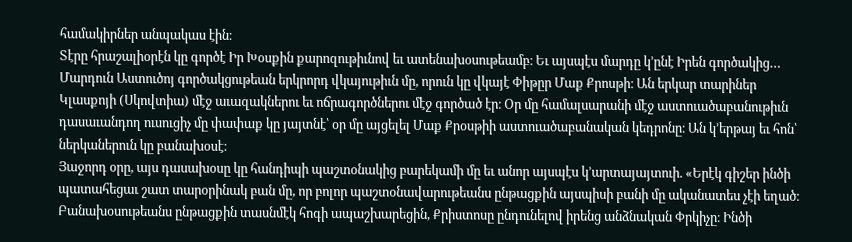համակիրներ անպակաս էին։
Տէրը հրաշալիօրէն կը գործէ Իր Խօսքին քարոզութիւնով եւ ատենախօսութեամբ։ Եւ այսպէս մարդը կ՚ընէ Իրեն գործակից…
Մարդուն Աստուծոյ գործակցութեան երկրորդ վկայութիւն մը, որուն կը վկայէ Փիթըր Մաք Քրոսթի։ Ան երկար տարիներ Կլասքոյի (Սկովտիա) մէջ աւազակներու եւ ոճրագործներու մէջ գործած էր։ Օր մը համալսարանի մէջ աստուածաբանութիւն դասաւանդող ուսուցիչ մը փափաք կը յայտնէ՝ օր մը այցելել Մաք Քրօսթիի աստուածաբանական կեդրոնը։ Ան կ՚երթայ եւ հոն՝ ներկաներուն կը բանախօսէ։
Յաջորդ օրը, այս դասախօսը կը հանդիպի պաշտօնակից բարեկամի մը եւ անոր այսպէս կ՚արտայայտուի. «Երէկ գիշեր ինծի պատահեցաւ շատ տարօրինակ բան մը, որ բոլոր պաշտօնավարութեանս ընթացքին այսպիսի բանի մը ականատես չէի եղած։ Բանախօսութեանս ընթացքին տասնմէկ հոգի ապաշխարեցին, Քրիստոսը ընդունելով իրենց անձնական Փրկիչը։ Ինծի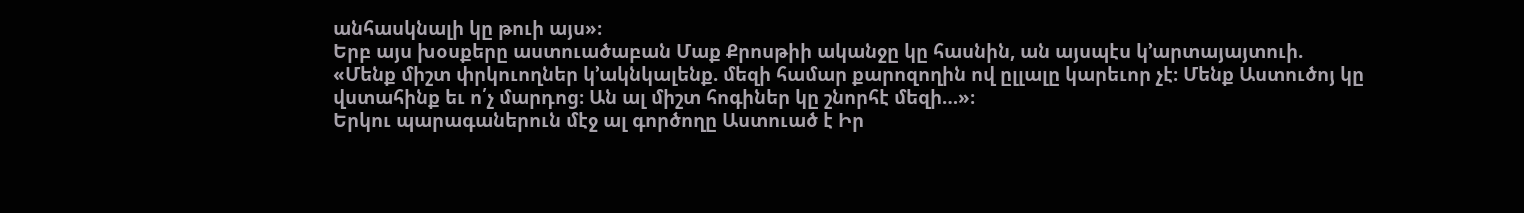անհասկնալի կը թուի այս»։
Երբ այս խօսքերը աստուածաբան Մաք Քրոսթիի ականջը կը հասնին, ան այսպէս կ՚արտայայտուի.
«Մենք միշտ փրկուողներ կ՚ակնկալենք. մեզի համար քարոզողին ով ըլլալը կարեւոր չէ։ Մենք Աստուծոյ կը վստահինք եւ ո՛չ մարդոց։ Ան ալ միշտ հոգիներ կը շնորհէ մեզի…»։
Երկու պարագաներուն մէջ ալ գործողը Աստուած է Իր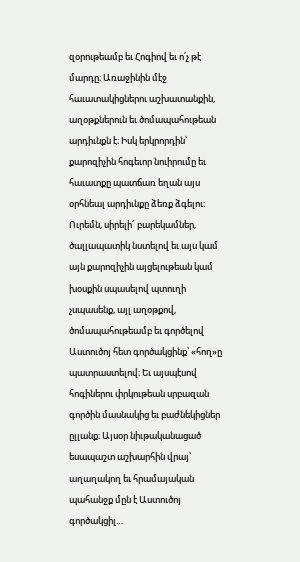զօրութեամբ եւ Հոգիով եւ ո՛չ թէ մարդը։ Առաջինին մէջ հաւատակիցներու աշխատանքին, աղօթքներուն եւ ծոմապահութեան արդիւնքն է։ Իսկ երկրորդին՝ քարոզիչին հոգեւոր նուիրումը եւ հաւատքը պատճառ եղան այս օրհնեալ արդիւնքը ձեռք ձգելու։
Ուրեմն, սիրելի՜ բարեկամներ, ծալլապատիկ նստելով եւ այս կամ այն քարոզիչին այցելութեան կամ խօսքին սպասելով պտուղի չսպասենք, այլ աղօթքով, ծոմապահութեամբ եւ գործելով Աստուծոյ հետ գործակցինք՝ «հող»ը պատրաստելով։ Եւ այսպէսով հոգիներու փրկութեան սրբազան գործին մասնակից եւ բաժնեկիցներ ըլլանք։ Այսօր նիւթականացած եսապաշտ աշխարհին վրայ՝ աղաղակող եւ հրամայական պահանջք մըն է Աստուծոյ գործակցիլ…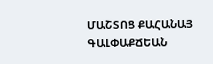ՄԱՇՏՈՑ ՔԱՀԱՆԱՅ ԳԱԼՓԱՔՃԵԱՆ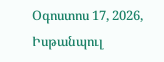Օգոստոս 17, 2026, Իսթանպուլ